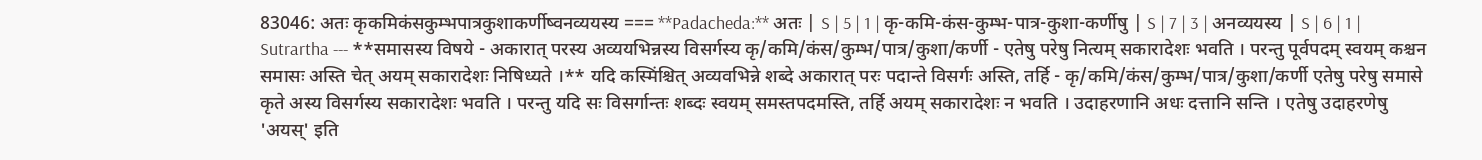83046: अतः कृकमिकंसकुम्भपात्रकुशाकर्णीष्वनव्ययस्य === **Padacheda:** अतः | S | 5 | 1 | कृ-कमि-कंस-कुम्भ-पात्र-कुशा-कर्णीषु | S | 7 | 3 | अनव्ययस्य | S | 6 | 1 | Sutrartha --- **समासस्य विषये - अकारात् परस्य अव्ययभिन्नस्य विसर्गस्य कृ/कमि/कंस/कुम्भ/पात्र/कुशा/कर्णी - एतेषु परेषु नित्यम् सकारादेशः भवति । परन्तु पूर्वपदम् स्वयम् कश्चन समासः अस्ति चेत् अयम् सकारादेशः निषिध्यते ।** यदि कस्मिंश्चित् अव्यवभिन्ने शब्दे अकारात् परः पदान्ते विसर्गः अस्ति, तर्हि - कृ/कमि/कंस/कुम्भ/पात्र/कुशा/कर्णी एतेषु परेषु समासे कृते अस्य विसर्गस्य सकारादेशः भवति । परन्तु यदि सः विसर्गान्तः शब्दः स्वयम् समस्तपदमस्ति, तर्हि अयम् सकारादेशः न भवति । उदाहरणानि अधः दत्तानि सन्ति । एतेषु उदाहरणेषु 'अयस्' इति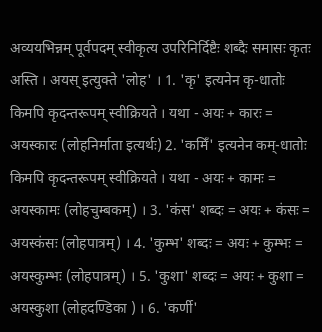अव्ययभिन्नम् पूर्वपदम् स्वीकृत्य उपरिनिर्दिष्टैः शब्दैः समासः कृतः अस्ति । अयस् इत्युक्ते 'लोह' । 1. 'कृ' इत्यनेन कृ-धातोः किमपि कृदन्तरूपम् स्वीक्रियते । यथा - अयः + कारः = अयस्कारः (लोहनिर्माता इत्यर्थः) 2. 'कमिँ' इत्यनेन कम्-धातोः किमपि कृदन्तरूपम् स्वीक्रियते । यथा - अयः + कामः = अयस्कामः (लोहचुम्बकम्) । 3. 'कंस' शब्दः = अयः + कंसः = अयस्कंसः (लोहपात्रम्) । 4. 'कुम्भ' शब्दः = अयः + कुम्भः = अयस्कुम्भः (लोहपात्रम्) । 5. 'कुशा' शब्दः = अयः + कुशा = अयस्कुशा (लोहदण्डिका ) । 6. 'कर्णी'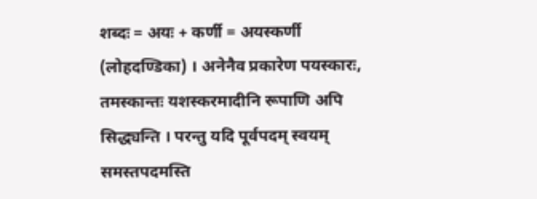शब्दः = अयः + कर्णी = अयस्कर्णी (लोहदण्डिका) । अनेनैव प्रकारेण पयस्कारः, तमस्कान्तः यशस्करमादीनि रूपाणि अपि सिद्ध्यन्ति । परन्तु यदि पूर्वपदम् स्वयम् समस्तपदमस्ति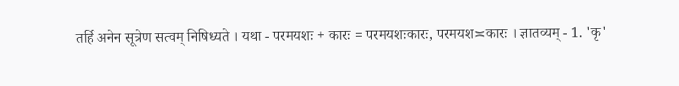तर्हि अनेन सूत्रेण सत्वम् निषिध्यते । यथा - परमयशः + कारः = परमयशःकारः, परमयश≍कारः । ज्ञातव्यम् - 1. 'कृ'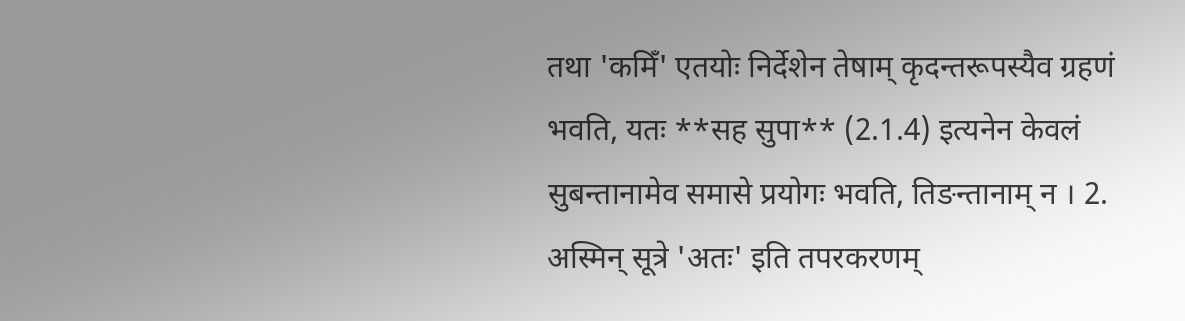तथा 'कमिँ' एतयोः निर्देशेन तेषाम् कृदन्तरूपस्यैव ग्रहणं भवति, यतः **सह सुपा** (2.1.4) इत्यनेन केवलं सुबन्तानामेव समासे प्रयोगः भवति, तिङन्तानाम् न । 2. अस्मिन् सूत्रे 'अतः' इति तपरकरणम्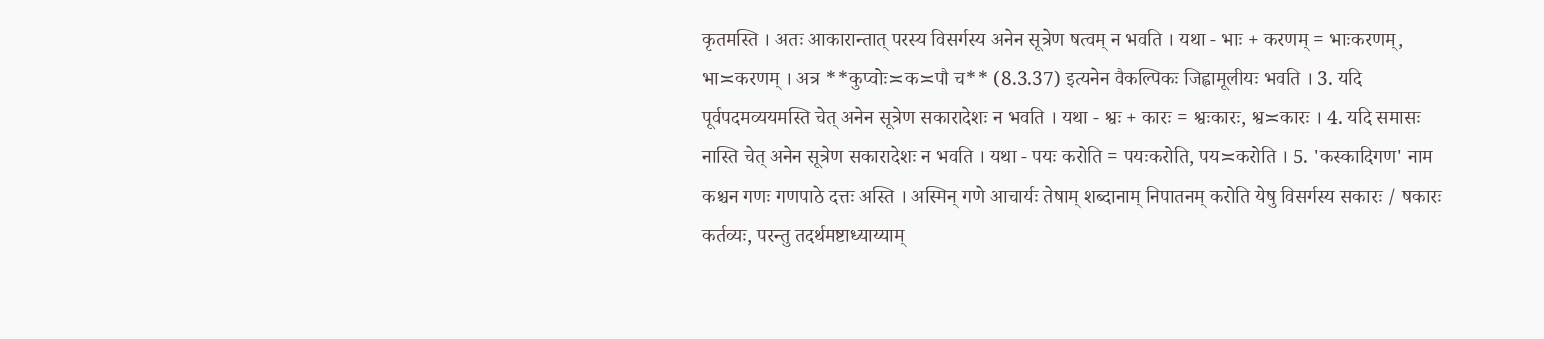कृतमस्ति । अतः आकारान्तात् परस्य विसर्गस्य अनेन सूत्रेण षत्वम् न भवति । यथा - भाः + करणम् = भाःकरणम्, भा≍करणम् । अत्र **कुप्वोः≍क≍पौ च** (8.3.37) इत्यनेन वैकल्पिकः जिह्वामूलीयः भवति । 3. यदि पूर्वपदमव्ययमस्ति चेत् अनेन सूत्रेण सकारादेशः न भवति । यथा - श्वः + कारः = श्वःकारः, श्व≍कारः । 4. यदि समासः नास्ति चेत् अनेन सूत्रेण सकारादेशः न भवति । यथा - पयः करोति = पयःकरोति, पय≍करोति । 5. 'कस्कादिगण' नाम कश्चन गणः गणपाठे दत्तः अस्ति । अस्मिन् गणे आचार्यः तेषाम् शब्दानाम् निपातनम् करोति येषु विसर्गस्य सकारः / षकारः कर्तव्यः, परन्तु तदर्थमष्टाध्याय्याम्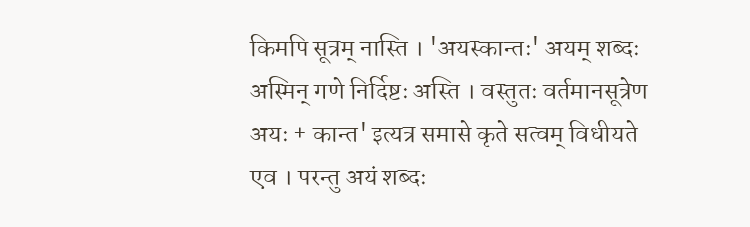किमपि सूत्रम् नास्ति । 'अयस्कान्तः' अयम् शब्दः अस्मिन् गणे निर्दिष्टः अस्ति । वस्तुतः वर्तमानसूत्रेण अयः + कान्त' इत्यत्र समासे कृते सत्वम् विधीयते एव । परन्तु अयं शब्दः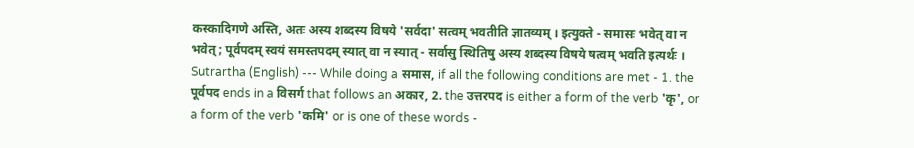कस्कादिगणे अस्ति, अतः अस्य शब्दस्य विषये 'सर्वदा' सत्वम् भवतीति ज्ञातव्यम् । इत्युक्ते - समासः भवेत् वा न भवेत् ; पूर्वपदम् स्वयं समस्तपदम् स्यात् वा न स्यात् - सर्वासु स्थितिषु अस्य शब्दस्य विषये षत्वम् भवति इत्यर्थः । Sutrartha (English) --- While doing a समास, if all the following conditions are met - 1. the पूर्वपद ends in a विसर्ग that follows an अकार, 2. the उत्तरपद is either a form of the verb 'कृ', or a form of the verb 'कमि' or is one of these words -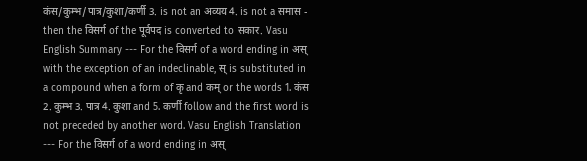कंस/कुम्भ/पात्र/कुशा/कर्णी 3. is not an अव्यय 4. is not a समास - then the विसर्ग of the पूर्वपद is converted to सकार. Vasu English Summary --- For the विसर्ग of a word ending in अस् with the exception of an indeclinable, स् is substituted in a compound when a form of कृ and कम् or the words 1. कंस 2. कुम्भ 3. पात्र 4. कुशा and 5. कर्णी follow and the first word is not preceded by another word. Vasu English Translation --- For the विसर्ग of a word ending in अस्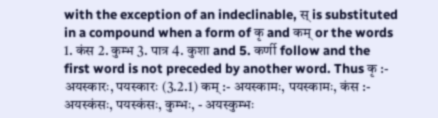with the exception of an indeclinable, स् is substituted in a compound when a form of कृ and कम् or the words 1. कंस 2. कुम्भ 3. पात्र 4. कुशा and 5. कर्णी follow and the first word is not preceded by another word. Thus कृ :- अयस्कारः, पयस्कारः (3.2.1) कम् :- अयस्कामः, पयस्कामः, कंस :- अयस्कंसः, पयस्कंसः, कुम्भः, - अयस्कुम्भः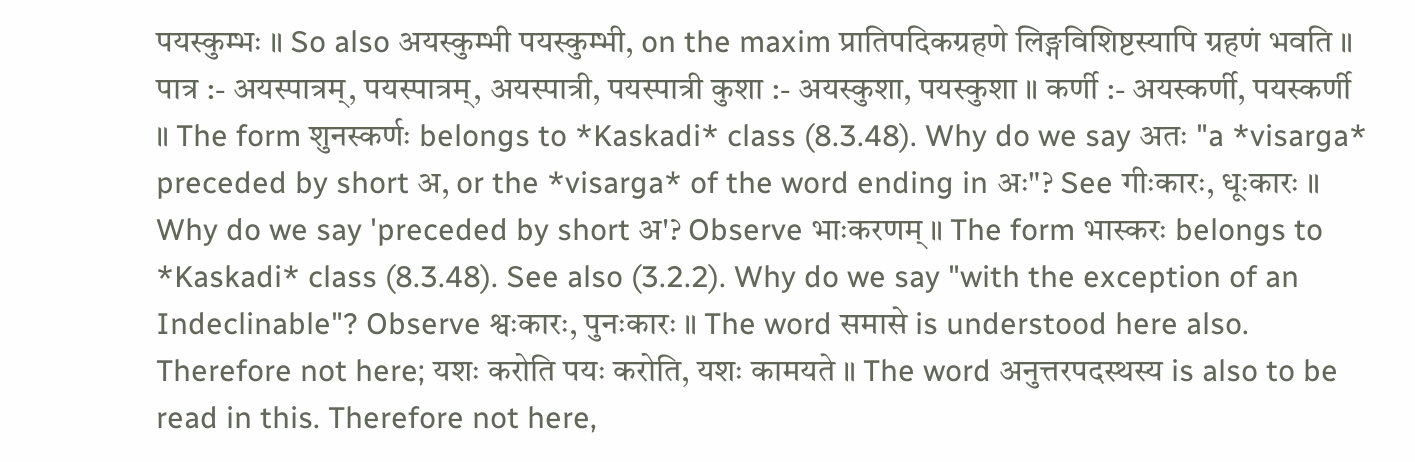पयस्कुम्भः ॥ So also अयस्कुम्भी पयस्कुम्भी, on the maxim प्रातिपदिकग्रहणे लिङ्गविशिष्टस्यापि ग्रहणं भवति ॥ पात्र :- अयस्पात्रम्, पयस्पात्रम्, अयस्पात्री, पयस्पात्री कुशा :- अयस्कुशा, पयस्कुशा ॥ कर्णी :- अयस्कर्णी, पयस्कर्णी ॥ The form शुनस्कर्णः belongs to *Kaskadi* class (8.3.48). Why do we say अतः "a *visarga* preceded by short अ, or the *visarga* of the word ending in अः"? See गीःकारः, धूःकारः ॥ Why do we say 'preceded by short अ'? Observe भाःकरणम् ॥ The form भास्करः belongs to *Kaskadi* class (8.3.48). See also (3.2.2). Why do we say "with the exception of an Indeclinable"? Observe श्वःकारः, पुनःकारः ॥ The word समासे is understood here also. Therefore not here; यशः करोति पयः करोति, यशः कामयते ॥ The word अनुत्तरपदस्थस्य is also to be read in this. Therefore not here,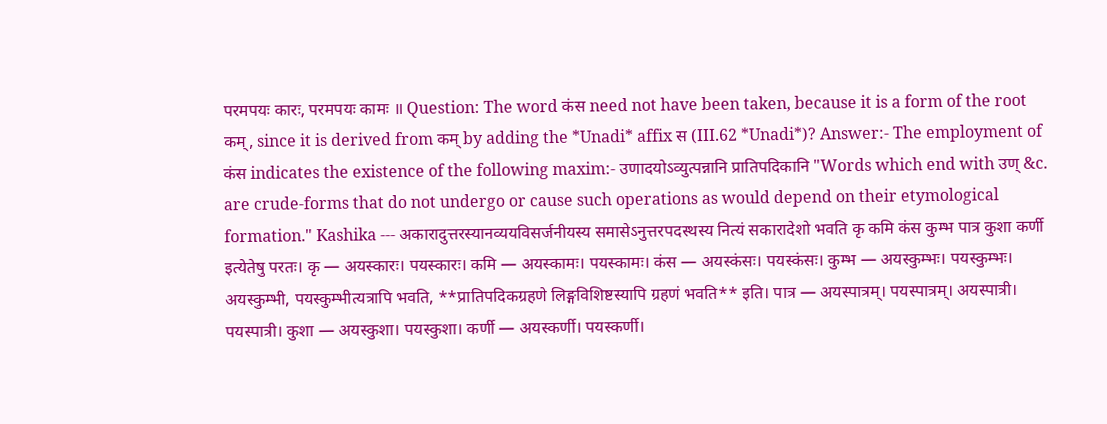परमपयः कारः, परमपयः कामः ॥ Question: The word कंस need not have been taken, because it is a form of the root कम्, since it is derived from कम् by adding the *Unadi* affix स (III.62 *Unadi*)? Answer:- The employment of कंस indicates the existence of the following maxim:- उणादयोऽव्युत्पन्नानि प्रातिपदिकानि "Words which end with उण् &c. are crude-forms that do not undergo or cause such operations as would depend on their etymological formation." Kashika --- अकारादुत्तरस्यानव्ययविसर्जनीयस्य समासेऽनुत्तरपदस्थस्य नित्यं सकारादेशो भवति कृ कमि कंस कुम्भ पात्र कुशा कर्णी इत्येतेषु परतः। कृ — अयस्कारः। पयस्कारः। कमि — अयस्कामः। पयस्कामः। कंस — अयस्कंसः। पयस्कंसः। कुम्भ — अयस्कुम्भः। पयस्कुम्भः। अयस्कुम्भी, पयस्कुम्भीत्यत्रापि भवति, **प्रातिपदिकग्रहणे लिङ्गविशिष्टस्यापि ग्रहणं भवति** इति। पात्र — अयस्पात्रम्। पयस्पात्रम्। अयस्पात्री। पयस्पात्री। कुशा — अयस्कुशा। पयस्कुशा। कर्णी — अयस्कर्णी। पयस्कर्णी।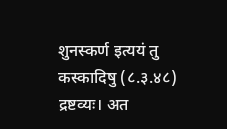शुनस्कर्ण इत्ययं तु कस्कादिषु (८.३.४८) द्रष्टव्यः। अत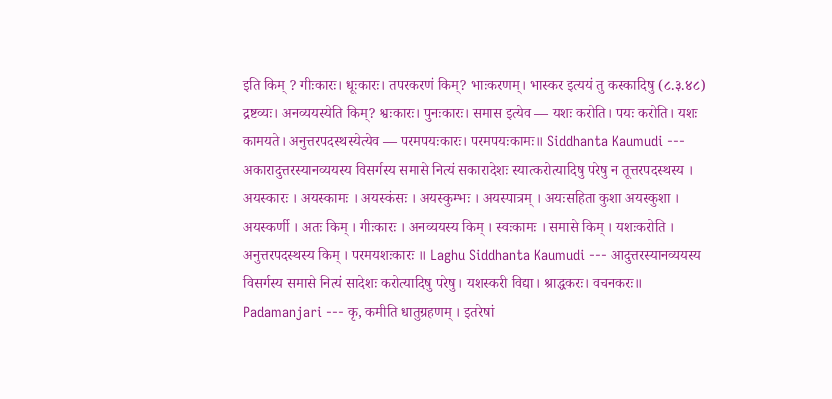इति किम् ? गीःकारः। धूःकारः। तपरकरणं किम्? भाःकरणम्। भास्कर इत्ययं तु कस्कादिषु (८.३.४८) द्रष्टव्यः। अनव्ययस्येति किम्? श्वःकारः। पुनःकारः। समास इत्येव — यशः करोति। पयः करोति। यशः कामयते। अनुत्तरपदस्थस्येत्येव — परमपयःकारः। परमपयःकामः॥ Siddhanta Kaumudi --- अकारादुत्तरस्यानव्ययस्य विसर्गस्य समासे नित्यं सकारादेशः स्यात्करोत्यादिषु परेषु न तूत्तरपदस्थस्य । अयस्कारः । अयस्कामः । अयस्कंसः । अयस्कुम्भः । अयस्पात्रम् । अयःसहिता कुशा अयस्कुशा । अयस्कर्णी । अतः किम् । गीःकारः । अनव्ययस्य किम् । स्वःकामः । समासे किम् । यशःकरोति । अनुत्तरपदस्थस्य किम् । परमयशःकारः ॥ Laghu Siddhanta Kaumudi --- आदुत्तरस्यानव्ययस्य विसर्गस्य समासे नित्यं सादेशः करोत्यादिषु परेषु। यशस्करी विद्या। श्राद्धकरः। वचनकरः॥ Padamanjari --- कृ, कमीति धातुग्रहणम् । इतरेषां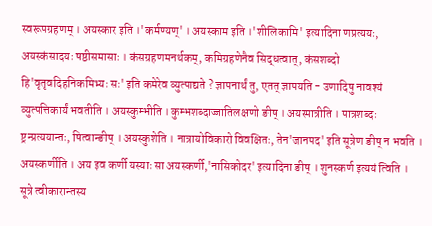स्वरूपग्रहणम् । अयस्कार इति ।'कर्मण्यण्' । अयस्काम इति ।'शीलिकामि' इत्यादिना णप्रत्ययः, अयस्कंसादयः षष्ठीसमासाः । कंसग्रहणमनर्थकम्, कमिग्रहणेनैव सिद्धत्वात्, कंसशब्दो हि'वृतृवदिहनिकमिभ्यः सः' इति कमेरेव व्युत्पाद्यते ? ज्ञापनार्थं तु, एतत् ज्ञापयति - उणादिषु नावश्यं व्युत्पत्तिकार्यं भवतीति । अयस्कुम्भीति । कुम्भशब्दाज्जातिलक्षणो ङीष् । अयस्पात्रीति । पात्रशब्दः ष्ट्रन्प्रत्ययान्तः, षित्वान्ङीष् । अयस्कुशेति । नात्रायोविकारो विवक्षितः, तेन'जानपद' इति सूत्रेण ङीष् न भवति । अयस्कर्णीति । अय इव कर्णी यस्याः सा अयस्कर्णी,'नासिकोदर' इत्यादिना ङीष् । शुनस्कर्ण इत्ययं त्विति । सूत्रे त्वीकारान्तस्य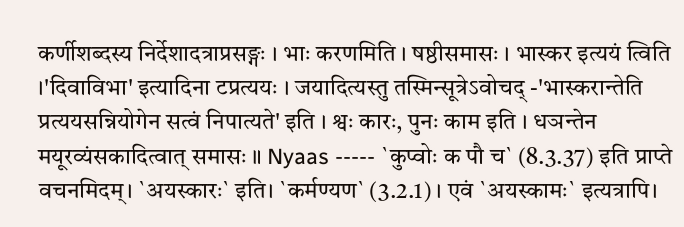कर्णीशब्दस्य निर्देशादत्राप्रसङ्गः । भाः करणमिति । षष्ठीसमासः । भास्कर इत्ययं त्विति ।'दिवाविभा' इत्यादिना टप्रत्ययः । जयादित्यस्तु तस्मिन्सूत्रेऽवोचद् -'भास्करान्तेति प्रत्ययसन्नियोगेन सत्वं निपात्यते' इति । श्वः कारः, पुनः काम इति । धञन्तेन मयूरव्यंसकादित्वात् समासः ॥ Nyaas ----- `कुप्वोः क पौ च` (8.3.37) इति प्राप्ते वचनमिदम्। `अयस्कारः` इति। `कर्मण्यण` (3.2.1) । एवं `अयस्कामः` इत्यत्रापि।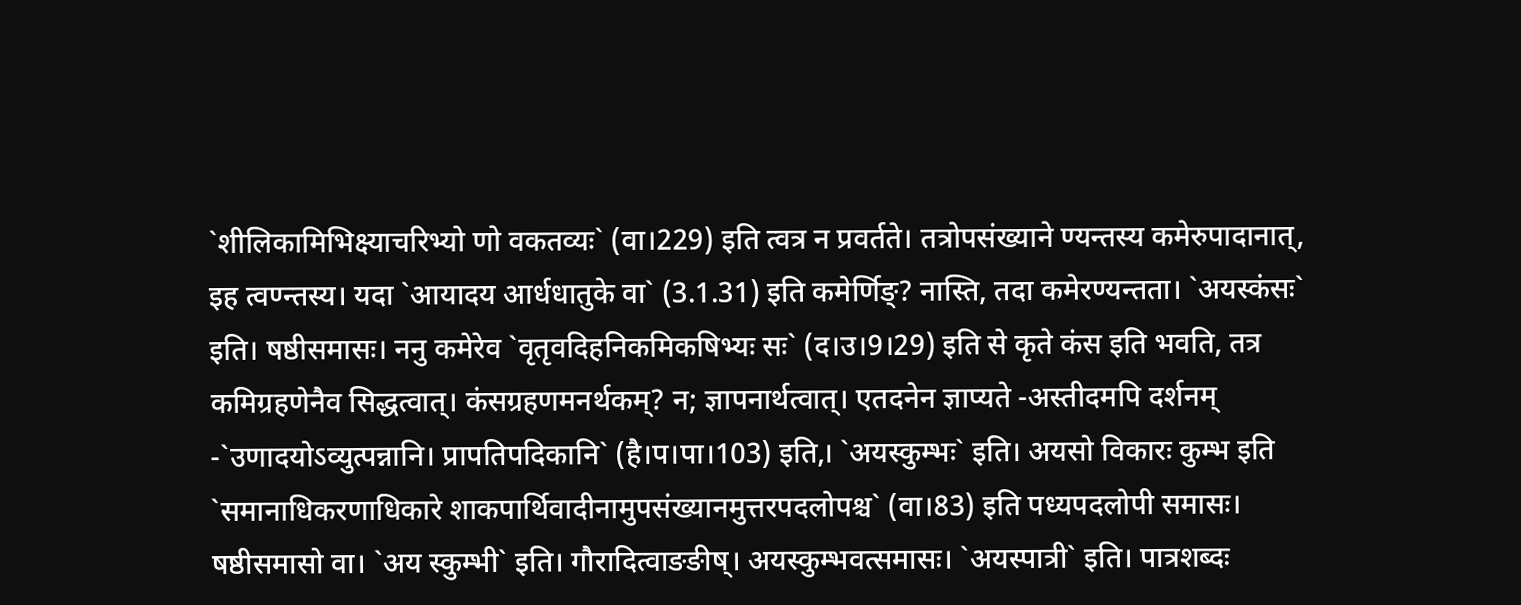`शीलिकामिभिक्ष्याचरिभ्यो णो वकतव्यः` (वा।229) इति त्वत्र न प्रवर्तते। तत्रोपसंख्याने ण्यन्तस्य कमेरुपादानात्, इह त्वण्न्तस्य। यदा `आयादय आर्धधातुके वा` (3.1.31) इति कमेर्णिङ्? नास्ति, तदा कमेरण्यन्तता। `अयस्कंसः` इति। षष्ठीसमासः। ननु कमेरेव `वृतृवदिहनिकमिकषिभ्यः सः` (द।उ।9।29) इति से कृते कंस इति भवति, तत्र कमिग्रहणेनैव सिद्धत्वात्। कंसग्रहणमनर्थकम्? न; ज्ञापनार्थत्वात्। एतदनेन ज्ञाप्यते -अस्तीदमपि दर्शनम् -`उणादयोऽव्युत्पन्नानि। प्रापतिपदिकानि` (है।प।पा।103) इति,। `अयस्कुम्भः` इति। अयसो विकारः कुम्भ इति `समानाधिकरणाधिकारे शाकपार्थिवादीनामुपसंख्यानमुत्तरपदलोपश्च` (वा।83) इति पध्यपदलोपी समासः। षष्ठीसमासो वा। `अय स्कुम्भी` इति। गौरादित्वाङङीष्। अयस्कुम्भवत्समासः। `अयस्पात्री` इति। पात्रशब्दः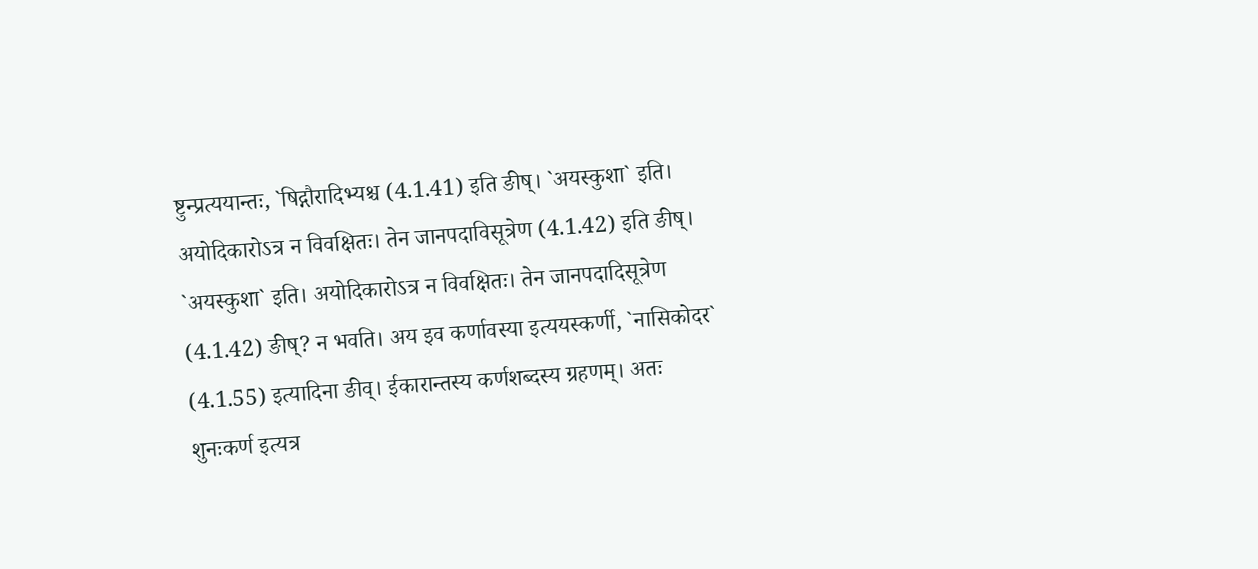ष्टुन्प्रत्ययान्तः, `षिद्गौरादिभ्यश्च (4.1.41) इति ङीष्। `अयस्कुशा` इति। अयोदिकारोऽत्र न विवक्षितः। तेन जानपदाविसूत्रेण (4.1.42) इति ङीष्। `अयस्कुशा` इति। अयोदिकारोऽत्र न विवक्षितः। तेन जानपदादिसूत्रेण (4.1.42) ङीष्? न भवति। अय इव कर्णावस्या इत्ययस्कर्णी, `नासिकोदर` (4.1.55) इत्यादिना ङीव्। ईकारान्तस्य कर्णशब्दस्य ग्रहणम्। अतः शुनःकर्ण इत्यत्र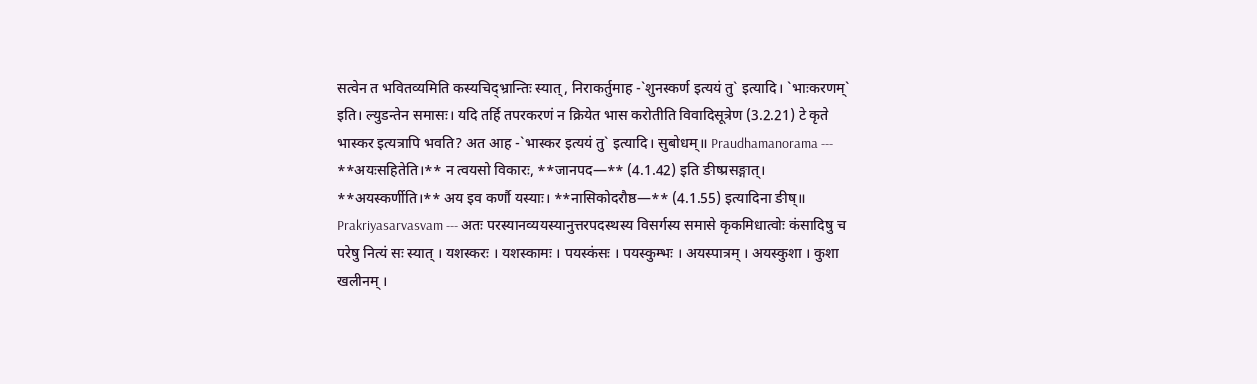सत्वेन त भवितव्यमिति कस्यचिद्भ्रान्तिः स्यात्, निराकर्तुमाह -`शुनस्कर्ण इत्ययं तु` इत्यादि। `भाःकरणम्` इति। ल्युडन्तेन समासः। यदि तर्हि तपरकरणं न क्रियेत भास करोतीति विवादिसूत्रेण (3.2.21) टे कृते भास्कर इत्यत्रापि भवति? अत आह -`भास्कर इत्ययं तु` इत्यादि। सुबोधम्॥ Praudhamanorama --- **अयःसहितेति।** न त्वयसो विकारः, **जानपद—** (4.1.42) इति ङीष्प्रसङ्गात्। **अयस्कर्णीति।** अय इव कर्णौ यस्याः। **नासिकोदरौष्ठ—** (4.1.55) इत्यादिना ङीष्॥ Prakriyasarvasvam --- अतः परस्यानव्ययस्यानुत्तरपदस्थस्य विसर्गस्य समासे कृकमिधात्वोः कंसादिषु च परेषु नित्यं सः स्यात् । यशस्करः । यशस्कामः । पयस्कंसः । पयस्कुम्भः । अयस्पात्रम् । अयस्कुशा । कुशा खलीनम् ।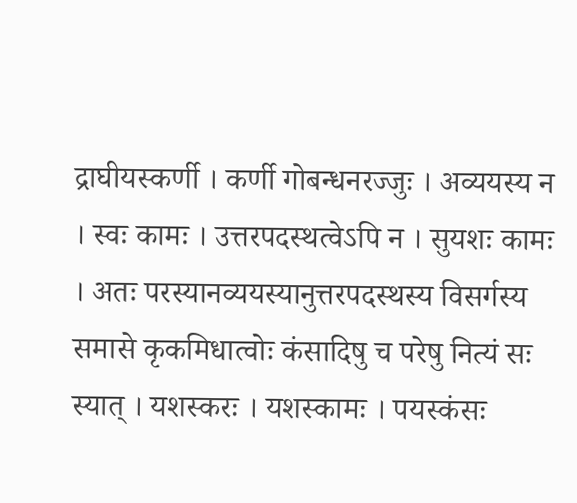द्राघीयस्कर्णी । कर्णी गोबन्धनरज्जुः । अव्ययस्य न । स्वः कामः । उत्तरपदस्थत्वेऽपि न । सुयशः कामः । अतः परस्यानव्ययस्यानुत्तरपदस्थस्य विसर्गस्य समासे कृकमिधात्वोः कंसादिषु च परेषु नित्यं सः स्यात् । यशस्करः । यशस्कामः । पयस्कंसः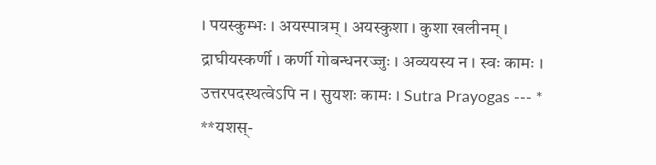। पयस्कुम्भः । अयस्पात्रम् । अयस्कुशा । कुशा खलीनम् । द्राघीयस्कर्णी । कर्णी गोबन्धनरज्जुः । अव्ययस्य न । स्वः कामः । उत्तरपदस्थत्वेऽपि न । सुयशः कामः । Sutra Prayogas --- * **यशस्-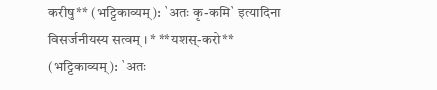करीषु** (भट्टिकाव्यम्): `अतः कृ-कमि` इत्यादिना विसर्जनीयस्य सत्वम् । * **यशस्-करो** (भट्टिकाव्यम्): `अतः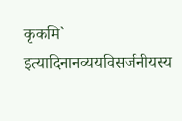कृकमि` इत्यादिनानव्ययविसर्जनीयस्य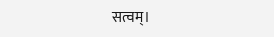सत्वम्।